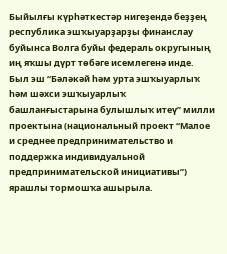Быйылғы күрһәткестәр нигеҙендә беҙҙең республика эшҡыуарҙарҙы финанслау буйынса Волга буйы федераль округының иң яҡшы дүрт төбәге исемлегенә инде. Был эш “Бәләкәй һәм урта эшҡыуарлыҡ һәм шәхси эшҡыуарлыҡ башланғыстарына булышлыҡ итеү” милли проектына (национальный проект “Малое и среднее предпринимательство и поддержка индивидуальной предпринимательской инициативы”) ярашлы тормошҡа ашырыла.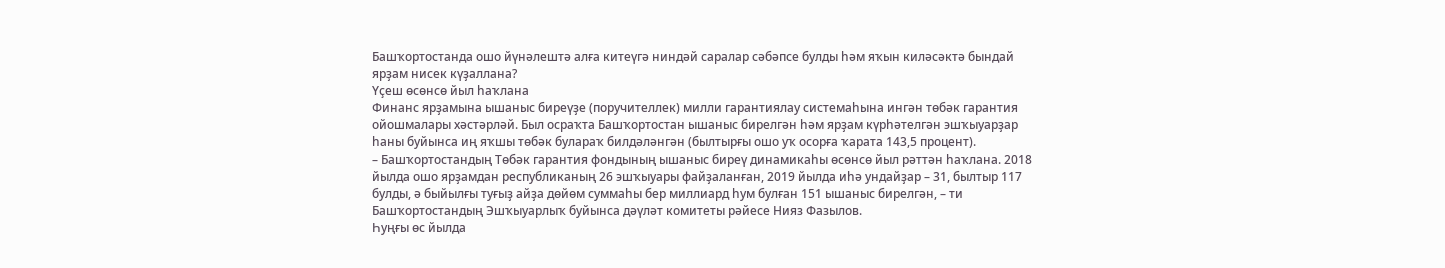Башҡортостанда ошо йүнәлештә алға китеүгә ниндәй саралар сәбәпсе булды һәм яҡын киләсәктә бындай ярҙам нисек күҙаллана?
Үҫеш өсөнсө йыл һаҡлана
Финанс ярҙамына ышаныс биреүҙе (поручителлек) милли гарантиялау системаһына ингән төбәк гарантия ойошмалары хәстәрләй. Был осраҡта Башҡортостан ышаныс бирелгән һәм ярҙам күрһәтелгән эшҡыуарҙар һаны буйынса иң яҡшы төбәк булараҡ билдәләнгән (былтырғы ошо уҡ осорға ҡарата 143,5 процент).
– Башҡортостандың Төбәк гарантия фондының ышаныс биреү динамикаһы өсөнсө йыл рәттән һаҡлана. 2018 йылда ошо ярҙамдан республиканың 26 эшҡыуары файҙаланған, 2019 йылда иһә ундайҙар – 31, былтыр 117 булды, ә быйылғы туғыҙ айҙа дөйөм суммаһы бер миллиард һум булған 151 ышаныс бирелгән, – ти Башҡортостандың Эшҡыуарлыҡ буйынса дәүләт комитеты рәйесе Нияз Фазылов.
Һуңғы өс йылда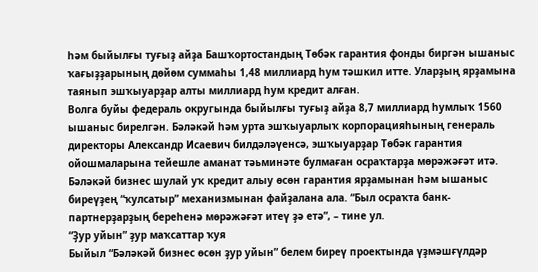һәм быйылғы туғыҙ айҙа Башҡортостандың Төбәк гарантия фонды биргән ышаныс ҡағыҙҙарының дөйөм суммаһы 1,48 миллиард һум тәшкил итте. Уларҙың ярҙамына таянып эшҡыуарҙар алты миллиард һум кредит алған.
Волга буйы федераль округында быйылғы туғыҙ айҙа 8,7 миллиард һумлыҡ 1560 ышаныс бирелгән. Бәләкәй һәм урта эшҡыуарлыҡ корпорацияһының генераль директоры Александр Исаевич билдәләүенсә, эшҡыуарҙар Төбәк гарантия ойошмаларына тейешле аманат тәьминәте булмаған осраҡтарҙа мөрәжәғәт итә. Бәләкәй бизнес шулай уҡ кредит алыу өсөн гарантия ярҙамынан һәм ышаныс биреүҙең “ҡулсатыр” механизмынан файҙалана ала. “Был осраҡта банк-партнерҙарҙың береһенә мөрәжәғәт итеү ҙә етә”, – тине ул.
“Ҙур уйын” ҙур маҡсаттар ҡуя
Быйыл “Бәләкәй бизнес өсөн ҙур уйын” белем биреү проектында үҙмәшғүлдәр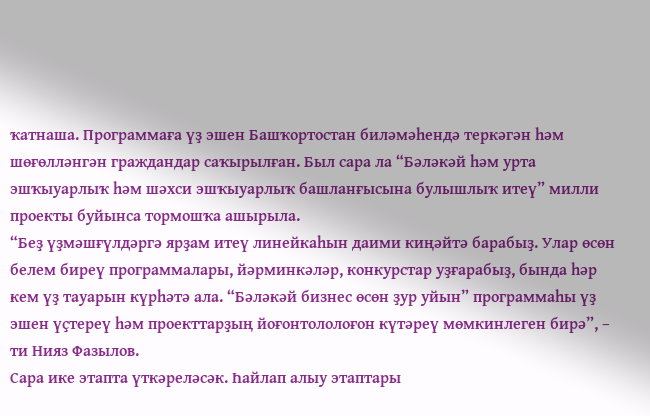ҡатнаша. Программаға үҙ эшен Башҡортостан биләмәһендә теркәгән һәм шөғөлләнгән граждандар саҡырылған. Был сара ла “Бәләкәй һәм урта эшҡыуарлыҡ һәм шәхси эшҡыуарлыҡ башланғысына булышлыҡ итеү” милли проекты буйынса тормошҡа ашырыла.
“Беҙ үҙмәшғүлдәргә ярҙам итеү линейкаһын даими киңәйтә барабыҙ. Улар өсөн белем биреү программалары, йәрминкәләр, конкурстар уҙғарабыҙ, бында һәр кем үҙ тауарын күрһәтә ала. “Бәләкәй бизнес өсөн ҙур уйын” программаһы үҙ эшен үҫтереү һәм проекттарҙың йоғонтололоғон күтәреү мөмкинлеген бирә”, – ти Нияз Фазылов.
Сара ике этапта үткәреләсәк. Һайлап алыу этаптары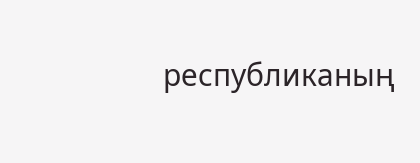республиканың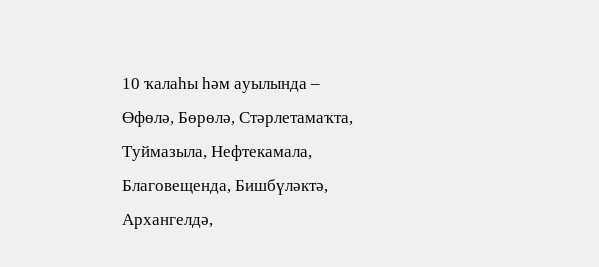10 ҡалаһы һәм ауылында – Өфөлә, Бөрөлә, Стәрлетамаҡта, Туймазыла, Нефтекамала, Благовещенда, Бишбүләктә, Архангелдә,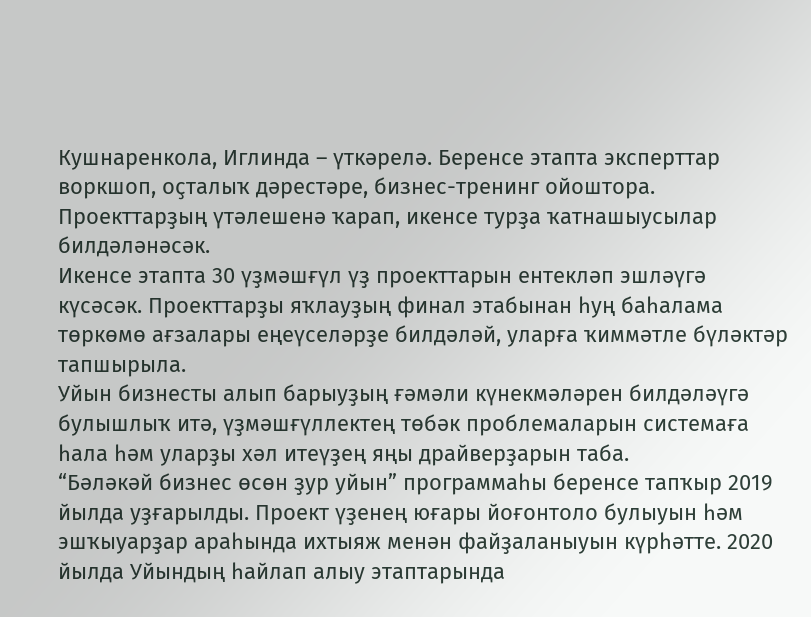Кушнаренкола, Иглинда – үткәрелә. Беренсе этапта эксперттар воркшоп, оҫталыҡ дәрестәре, бизнес-тренинг ойоштора. Проекттарҙың үтәлешенә ҡарап, икенсе турҙа ҡатнашыусылар билдәләнәсәк.
Икенсе этапта 30 үҙмәшғүл үҙ проекттарын ентекләп эшләүгә күсәсәк. Проекттарҙы яҡлауҙың финал этабынан һуң баһалама төркөмө ағзалары еңеүселәрҙе билдәләй, уларға ҡиммәтле бүләктәр тапшырыла.
Уйын бизнесты алып барыуҙың ғәмәли күнекмәләрен билдәләүгә булышлыҡ итә, үҙмәшғүллектең төбәк проблемаларын системаға һала һәм уларҙы хәл итеүҙең яңы драйверҙарын таба.
“Бәләкәй бизнес өсөн ҙур уйын” программаһы беренсе тапҡыр 2019 йылда уҙғарылды. Проект үҙенең юғары йоғонтоло булыуын һәм эшҡыуарҙар араһында ихтыяж менән файҙаланыуын күрһәтте. 2020 йылда Уйындың һайлап алыу этаптарында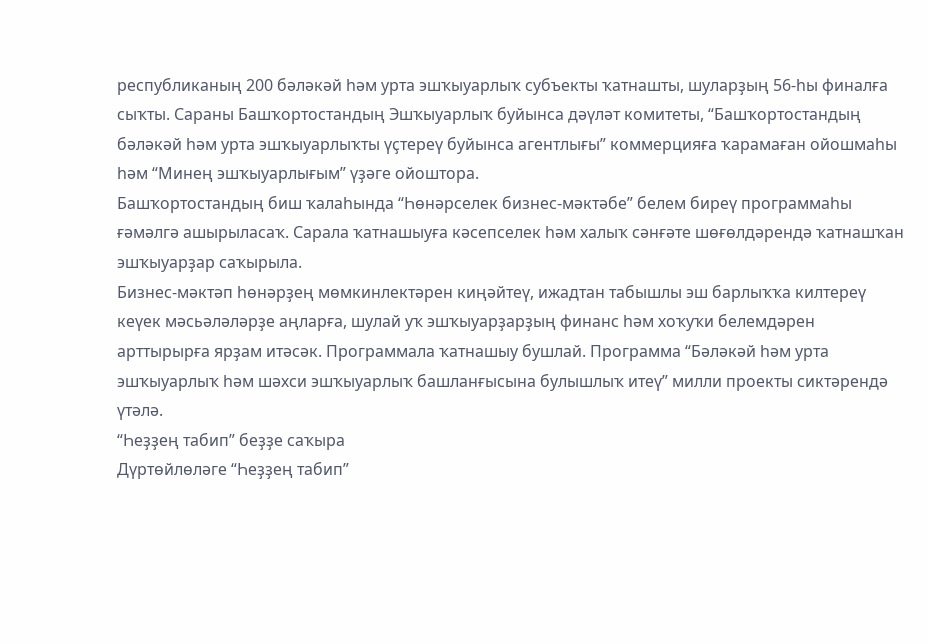республиканың 200 бәләкәй һәм урта эшҡыуарлыҡ субъекты ҡатнашты, шуларҙың 56-һы финалға сыҡты. Сараны Башҡортостандың Эшҡыуарлыҡ буйынса дәүләт комитеты, “Башҡортостандың бәләкәй һәм урта эшҡыуарлыҡты үҫтереү буйынса агентлығы” коммерцияға ҡарамаған ойошмаһы һәм “Минең эшҡыуарлығым” үҙәге ойоштора.
Башҡортостандың биш ҡалаһында “Һөнәрселек бизнес-мәктәбе” белем биреү программаһы ғәмәлгә ашырыласаҡ. Сарала ҡатнашыуға кәсепселек һәм халыҡ сәнғәте шөғөлдәрендә ҡатнашҡан эшҡыуарҙар саҡырыла.
Бизнес-мәктәп һөнәрҙең мөмкинлектәрен киңәйтеү, ижадтан табышлы эш барлыҡҡа килтереү кеүек мәсьәләләрҙе аңларға, шулай уҡ эшҡыуарҙарҙың финанс һәм хоҡуҡи белемдәрен арттырырға ярҙам итәсәк. Программала ҡатнашыу бушлай. Программа “Бәләкәй һәм урта эшҡыуарлыҡ һәм шәхси эшҡыуарлыҡ башланғысына булышлыҡ итеү” милли проекты сиктәрендә үтәлә.
“Һеҙҙең табип” беҙҙе саҡыра
Дүртөйлөләге “Һеҙҙең табип”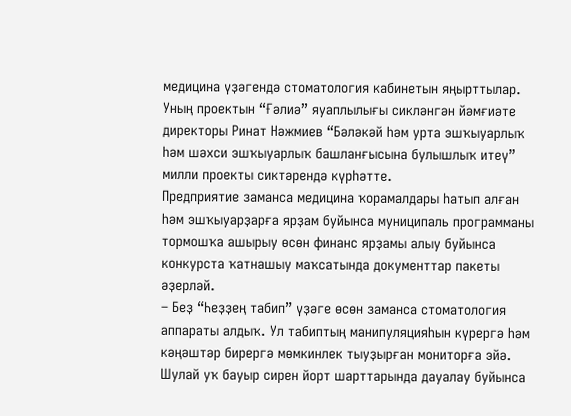медицина үҙәгендә стоматология кабинетын яңырттылар. Уның проектын “Ғәлиә” яуаплылығы сикләнгән йәмғиәте директоры Ринат Нәжмиев “Бәләкәй һәм урта эшҡыуарлыҡ һәм шәхси эшҡыуарлыҡ башланғысына булышлыҡ итеү” милли проекты сиктәрендә күрһәтте.
Предприятие заманса медицина ҡорамалдары һатып алған һәм эшҡыуарҙарға ярҙам буйынса муниципаль программаны тормошҡа ашырыу өсөн финанс ярҙамы алыу буйынса конкурста ҡатнашыу маҡсатында документтар пакеты әҙерләй.
– Беҙ “Һеҙҙең табип” үҙәге өсөн заманса стоматология аппараты алдыҡ. Ул табиптың манипуляцияһын күрергә һәм кәңәштәр бирергә мөмкинлек тыуҙырған мониторға эйә. Шулай уҡ бауыр сирен йорт шарттарында дауалау буйынса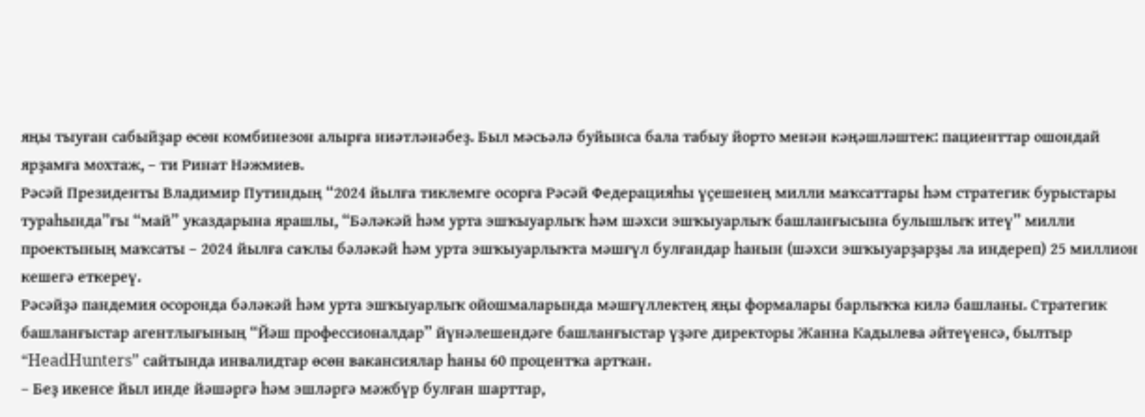яңы тыуған сабыйҙар өсөн комбинезон алырға ниәтләнәбеҙ. Был мәсьәлә буйынса бала табыу йорто менән кәңәшләштек: пациенттар ошондай ярҙамға мохтаж, – ти Ринат Нәжмиев.
Рәсәй Президенты Владимир Путиндың “2024 йылға тиклемге осорға Рәсәй Федерацияһы үҫешенең милли маҡсаттары һәм стратегик бурыстары тураһында”ғы “май” указдарына ярашлы, “Бәләкәй һәм урта эшҡыуарлыҡ һәм шәхси эшҡыуарлыҡ башланғысына булышлыҡ итеү” милли проектының маҡсаты – 2024 йылға саҡлы бәләкәй һәм урта эшҡыуарлыҡта мәшғүл булғандар һанын (шәхси эшҡыуарҙарҙы ла индереп) 25 миллион кешегә еткереү.
Рәсәйҙә пандемия осоронда бәләкәй һәм урта эшҡыуарлыҡ ойошмаларында мәшғүллектең яңы формалары барлыҡҡа килә башланы. Стратегик башланғыстар агентлығының “Йәш профессионалдар” йүнәлешендәге башланғыстар үҙәге директоры Жанна Кадылева әйтеүенсә, былтыр “HeadHunters” сайтында инвалидтар өсөн вакансиялар һаны 60 процентҡа артҡан.
– Беҙ икенсе йыл инде йәшәргә һәм эшләргә мәжбүр булған шарттар,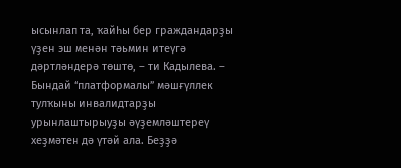ысынлап та, ҡайһы бер граждандарҙы үҙен эш менән тәьмин итеүгә дәртләндерә төштө, – ти Кадылева. – Бындай “платформалы” мәшғүллек тулҡыны инвалидтарҙы урынлаштырыуҙы әүҙемләштереү хеҙмәтен дә үтәй ала. Беҙҙә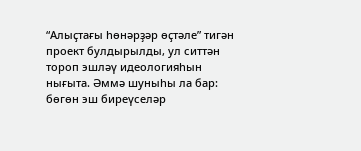“Алыҫтағы һөнәрҙәр өҫтәле” тигән проект булдырылды, ул ситтән тороп эшләү идеологияһын нығыта. Әммә шуныһы ла бар: бөгөн эш биреүселәр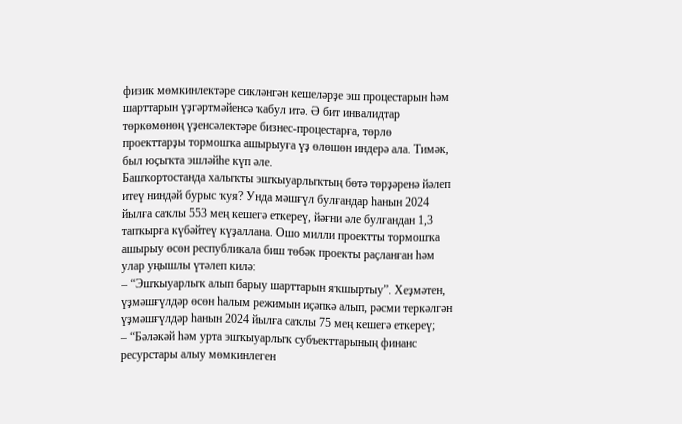физик мөмкинлектәре сикләнгән кешеләрҙе эш процестарын һәм шарттарын үҙгәртмәйенсә ҡабул итә. Ә бит инвалидтар төркөмөнөң үҙенсәлектәре бизнес-процестарға, төрлө проекттарҙы тормошҡа ашырыуға үҙ өлөшөн индерә ала. Тимәк, был юҫыҡта эшләйһе күп әле.
Башҡортостанда халыҡты эшҡыуарлыҡтың бөтә төрҙәренә йәлеп итеү ниндәй бурыс ҡуя? Унда мәшғүл булғандар һанын 2024 йылға саҡлы 553 мең кешегә еткереү, йәғни әле булғандан 1,3 тапҡырға күбәйтеү күҙаллана. Ошо милли проектты тормошҡа ашырыу өсөн республикала биш төбәк проекты раҫланған һәм улар уңышлы үтәлеп килә:
– “Эшҡыуарлыҡ алып барыу шарттарын яҡшыртыу”. Хеҙмәтен, үҙмәшғүлдәр өсөн һалым режимын иҫәпкә алып, рәсми теркәлгән үҙмәшғүлдәр һанын 2024 йылға саҡлы 75 мең кешегә еткереү;
– “Бәләкәй һәм урта эшҡыуарлыҡ субъекттарының финанс ресурстары алыу мөмкинлеген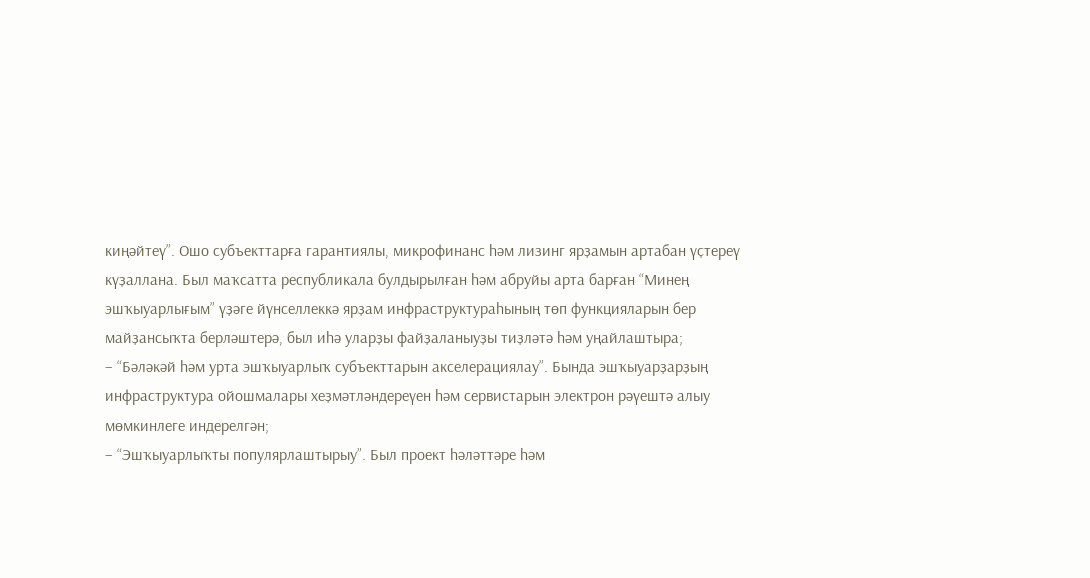киңәйтеү”. Ошо субъекттарға гарантиялы, микрофинанс һәм лизинг ярҙамын артабан үҫтереү күҙаллана. Был маҡсатта республикала булдырылған һәм абруйы арта барған “Минең эшҡыуарлығым” үҙәге йүнселлеккә ярҙам инфраструктураһының төп функцияларын бер майҙансыҡта берләштерә, был иһә уларҙы файҙаланыуҙы тиҙләтә һәм уңайлаштыра;
– “Бәләкәй һәм урта эшҡыуарлыҡ субъекттарын акселерациялау”. Бында эшҡыуарҙарҙың инфраструктура ойошмалары хеҙмәтләндереүен һәм сервистарын электрон рәүештә алыу мөмкинлеге индерелгән;
– “Эшҡыуарлыҡты популярлаштырыу”. Был проект һәләттәре һәм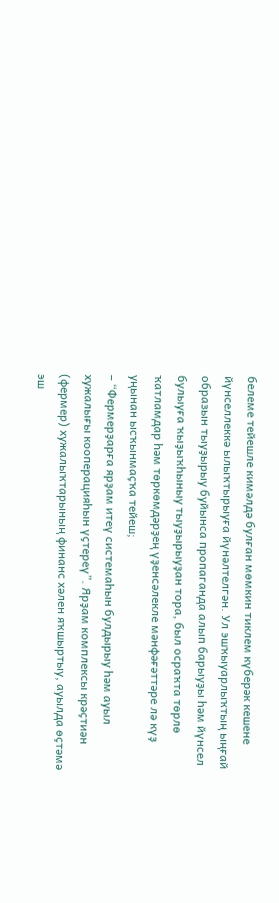белеме тейешле кимәлдә булған мөмкин тиклем күберәк кешене йүнселлеккә ылыҡтырыуға йүнәлтелгән. Ул эшҡыуарлыҡтың ыңғай образын тыуҙырыу буйынса пропаганда алып барыуҙы һәм йүнсел булыуға ҡыҙыҡһыныу тыуҙырыуҙан тора, был осраҡта төрлө ҡатламдар һәм төркөмдәрҙең үҙенсәлекле мәнфәғәттәре лә күҙ уңынан ысҡынмаҫҡа тейеш;
– “Фермерҙарға ярҙам итеү системаһын булдырыу һәм ауыл хужалығы кооперацияһын үҫтереү”. Ярҙам комплексы крәҫтиән (фермер) хужалыҡтарының финанс хәлен яҡшыртыу, ауылда өҫтәмә эш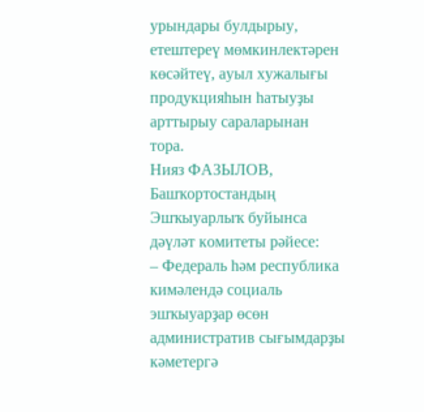урындары булдырыу, етештереү мөмкинлектәрен көсәйтеү, ауыл хужалығы продукцияһын һатыуҙы арттырыу сараларынан тора.
Нияз ФАЗЫЛОВ,
Башҡортостандың Эшҡыуарлыҡ буйынса дәүләт комитеты рәйесе:
– Федераль һәм республика кимәлендә социаль эшҡыуарҙар өсөн административ сығымдарҙы кәметергә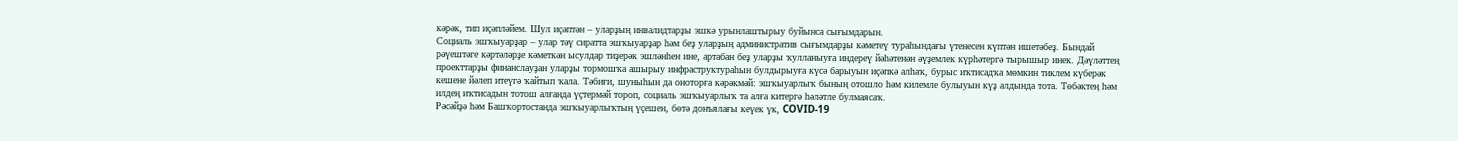кәрәк, тип иҫәпләйем. Шул иҫәптән – уларҙың инвалидтарҙы эшкә урынлаштырыу буйынса сығымдарын.
Социаль эшҡыуарҙар – улар тәү сиратта эшҡыуарҙар һәм беҙ уларҙың административ сығымдарҙы кәметеү тураһындағы үтенесен күптән ишетәбеҙ. Бындай рәүештәге кәртәләрҙе кәметкән ысулдар тиҙерәк эшләнһен ине, артабан беҙ уларҙы ҡулланыуға индереү йәһәтенән әүҙемлек күрһәтергә тырышыр инек. Дәүләттең проекттарҙы финанслауҙан уларҙы тормошҡа ашырыу инфраструктураһын булдырыуға күсә барыуын иҫәпкә алһаҡ, бурыс иҡтисадҡа мөмкин тиклем күберәк кешене йәлеп итеүгә ҡайтып ҡала. Тәбиғи, шуныһын да оноторға кәрәкмәй: эшҡыуарлыҡ бының отошло һәм килемле булыуын күҙ алдында тота. Төбәктең һәм илдең иҡтисадын тотош алғанда үҫтермәй тороп, социаль эшҡыуарлыҡ та алға китергә һәләтле булмаясаҡ.
Рәсәйҙә һәм Башҡортостанда эшҡыуарлыҡтың үҫешен, бөтә донъялағы кеүек үк, COVID-19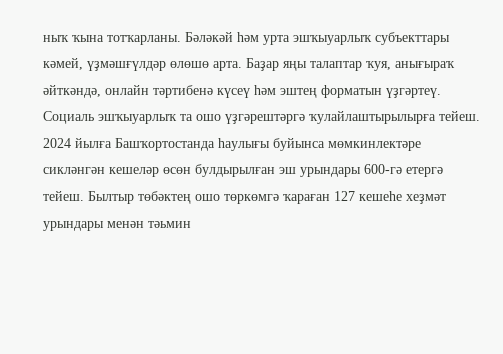ныҡ ҡына тотҡарланы. Бәләкәй һәм урта эшҡыуарлыҡ субъекттары кәмей, үҙмәшғүлдәр өлөшө арта. Баҙар яңы талаптар ҡуя, анығыраҡ әйткәндә, онлайн тәртибенә күсеү һәм эштең форматын үҙгәртеү. Социаль эшҡыуарлыҡ та ошо үҙгәрештәргә ҡулайлаштырылырға тейеш.
2024 йылға Башҡортостанда һаулығы буйынса мөмкинлектәре сикләнгән кешеләр өсөн булдырылған эш урындары 600-гә етергә тейеш. Былтыр төбәктең ошо төркөмгә ҡараған 127 кешеһе хеҙмәт урындары менән тәьмин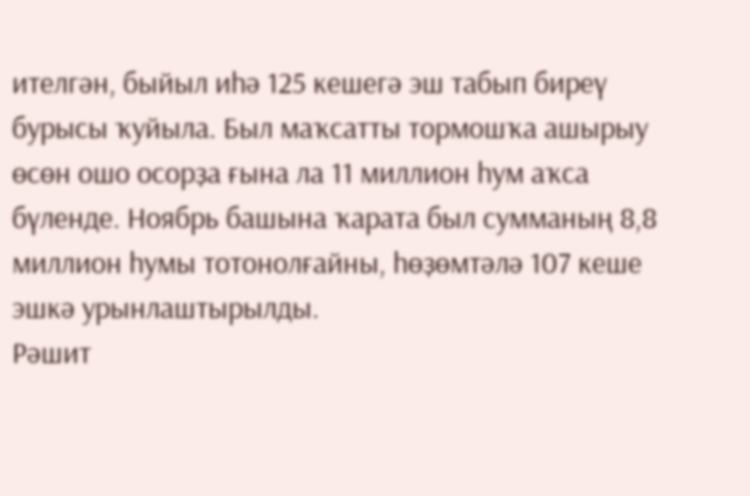ителгән, быйыл иһә 125 кешегә эш табып биреү бурысы ҡуйыла. Был маҡсатты тормошҡа ашырыу өсөн ошо осорҙа ғына ла 11 миллион һум аҡса бүленде. Ноябрь башына ҡарата был сумманың 8,8 миллион һумы тотонолғайны, һөҙөмтәлә 107 кеше эшкә урынлаштырылды.
Рәшит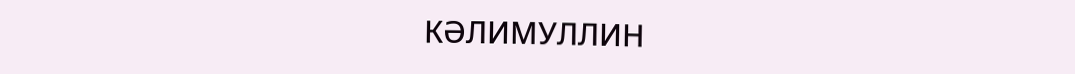КӘЛИМУЛЛИН